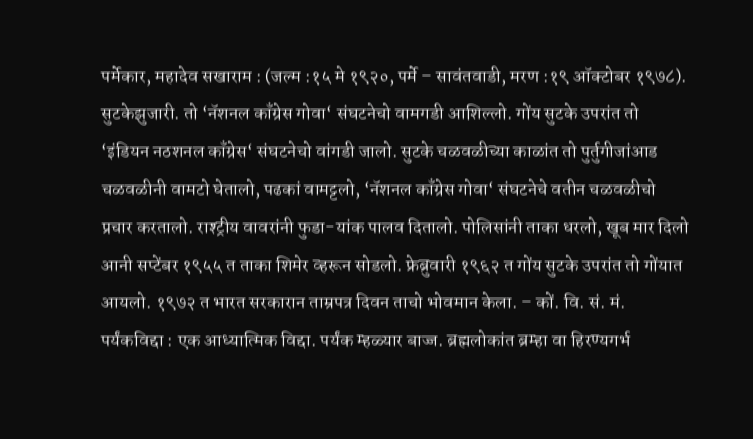पर्मेकार, महादेव सखाराम : (जल्म :१५ मे १९२०, पर्मे – सावंतवाडी, मरण :१९ ऑक्टोबर १९७८).
सुटकेझुजारी. तो ‘नॅशनल काँग्रेस गोवा‘ संघटनेचो वामगडी आशिल्लो. गोंय सुटके उपरांत तो ‘इंडियन नठशनल काँग्रेस‘ संघटनेचो वांगडी जालो. सुटके चळवळीच्या काळांत तो पुर्तुगीजांआड चळवळीनी वामटो घेतालो, पढकां वामट्टलो, ‘नॅशनल काँग्रेस गोवा‘ संघटनेचे वतीन चळवळीचो प्रचार करतालो. राश्ट्रीय वावरांनी फुडा-यांक पालव दितालो. पोलिसांनी ताका धरलो, खूब मार दिलो आनी सप्टेंबर १९५५ त ताका शिमेर व्हरून सोडलो. फ्रेब्रुवारी १९६२ त गोंय सुटके उपरांत तो गोंयात आयलो. १९७२ त भारत सरकारान ताम्रपत्र दिवन ताचो भोवमान केला. – कों. वि. सं. मं.
पर्यंकविद्दा : एक आध्यात्मिक विद्दा. पर्यंक म्हळ्यार बाज्ज. ब्रह्मलोकांत ब्रम्हा वा हिरण्यगर्भ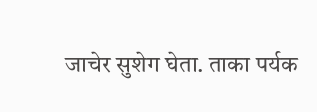जाचेर सुशेग घेता. ताका पर्यक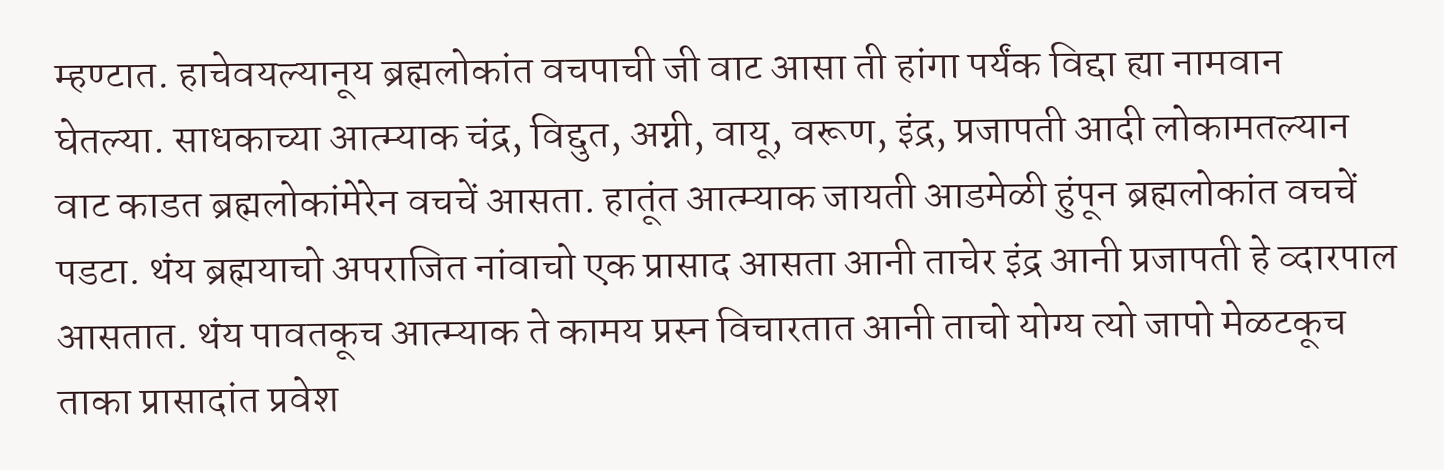म्हण्टात. हाचेवयल्यानूय ब्रह्मलोकांत वचपाची जी वाट आसा ती हांगा पर्यंक विद्दा ह्या नामवान घेतल्या. साधकाच्या आत्म्याक चंद्र, विद्दुत, अग्नी, वायू, वरूण, इंद्र, प्रजापती आदी लोकामतल्यान वाट काडत ब्रह्मलोकांमेरेन वचचें आसता. हातूंत आत्म्याक जायती आडमेळी हुंपून ब्रह्मलोकांत वचचें पडटा. थंय ब्रह्मयाचो अपराजित नांवाचो एक प्रासाद आसता आनी ताचेर इंद्र आनी प्रजापती हे व्दारपाल आसतात. थंय पावतकूच आत्म्याक ते कामय प्रस्न विचारतात आनी ताचो योग्य त्यो जापो मेळटकूच ताका प्रासादांत प्रवेश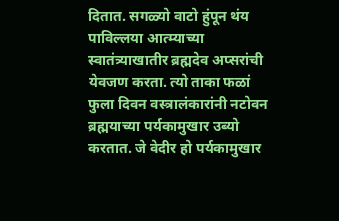दितात. सगळ्यो वाटो हुंपून थंय पाविल्लया आत्म्याच्या स्वातंत्र्याखातीर ब्रह्मदेव अप्सरांची येवजण करता. त्यो ताका फळां फुला दिवन वस्त्रालंकारांनी नटोवन ब्रह्मयाच्या पर्यकामुखार उब्यो करतात. जे वेदीर हो पर्यकामुखार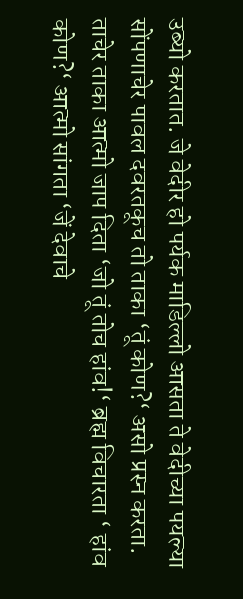उब्यो करतात. जे वेदीर हो पर्यक माडिल्लो आसता ते वेदीच्या पयल्या सोंपणाचेर पावल दवरतकूच तो ताका ‘तूं कोण?‘ असो प्रस्न करता. ताचेर ताका आत्मो जाप दिता ‘जो तूं तोच हांव!‘ ब्रह्म विचारता ‘ हांव कोण?‘ आत्मो सांगता ‘जें देवाचे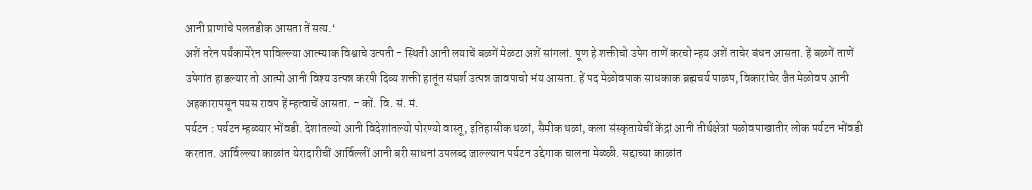आनी प्राणांचे पलतडीक आसता तें सत्य.‘
अशें तरेन पर्यंकामेरेन पाविल्ल्या आत्म्याक विश्वाचे उत्पती - स्थिती आनी लयाचें बळगें मेळटा अशें सांगलां. पूण हे शक्तीचो उपेग ताणें करचो न्हय अशें ताचेर बंधन आसता. हें बळगें ताणें उपेगांत हाडल्यार तो आत्मो आनी विश्य उत्पन्न करपी दिव्य शक्ती हातूंत संघर्श उत्पन्न जावपाचो भंय आसता. हें पद मेळोवपाक साधकाक ब्रह्मचर्य पाळप, विकारांचेर जैत मेळोवप आनी अहकारापसून पयस रावप हें म्हत्वाचें आसता. – कों. वि. सं. मं.
पर्यटन : पर्यटन म्हळ्यार भोंवडी. देशांतल्यो आनी विदेशांतल्यो पोरण्यो वास्तू, इतिहासीक थळां, सैमीक थळां, कला संस्कृतायेचीं केंद्रां आनी तीर्थक्षेत्रां पळोवपाखातीर लोक पर्यटन भोंवडी करतात. आर्विल्ल्या काळांत येरादारीचीं आर्विल्लीं आनी बरी साधनां उपलब्द जाल्ल्यान पर्यटन उद्देगाक चालना मेळ्ळी. सद्दाच्या काळांत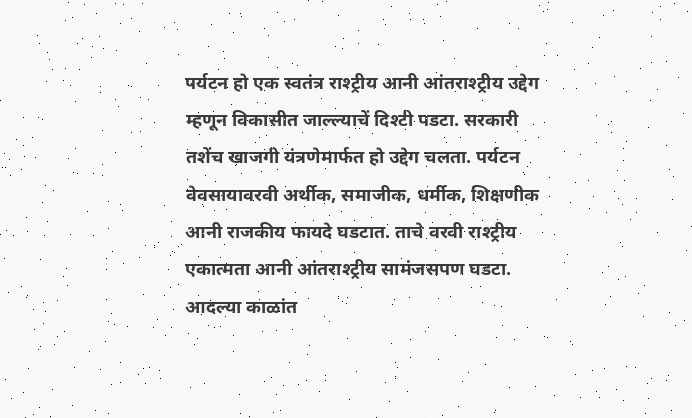पर्यटन हो एक स्वतंत्र राश्ट्रीय आनी आंतराश्ट्रीय उद्देग म्हणून विकासीत जाल्ल्याचें दिश्टी पडटा. सरकारी तशेंच खाजगी यंत्रणेमार्फत हो उद्देग चलता. पर्यटन वेवसायावरवी अर्थीक, समाजीक, धर्मीक, शिक्षणीक आनी राजकीय फायदे घडटात. ताचे वरवी राश्ट्रीय एकात्मता आनी आंतराश्ट्रीय सामंजसपण घडटा.
आदल्या काळांत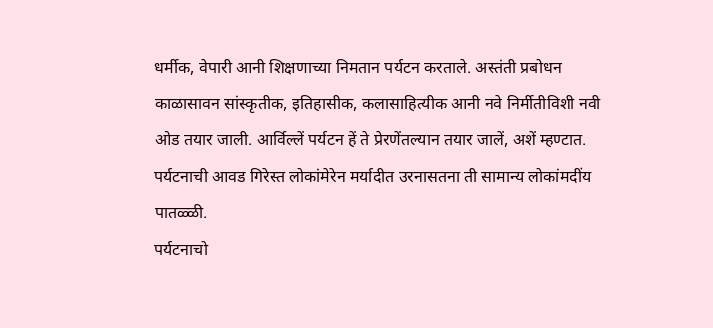धर्मीक, वेपारी आनी शिक्षणाच्या निमतान पर्यटन करताले. अस्तंती प्रबोधन काळासावन सांस्कृतीक, इतिहासीक, कलासाहित्यीक आनी नवे निर्मीतीविशी नवी ओड तयार जाली. आर्विल्लें पर्यटन हें ते प्रेरणेंतल्यान तयार जालें, अशें म्हण्टात. पर्यटनाची आवड गिरेस्त लोकांमेरेन मर्यादीत उरनासतना ती सामान्य लोकांमदींय पातळ्ळी.
पर्यटनाचो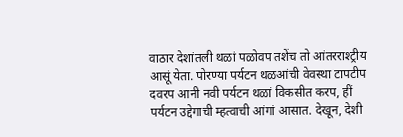वाठार देशांतली थळां पळोवप तशेंच तो आंतरराश्ट्रीय आसूं येता. पोरण्या पर्यटन थळआंची वेवस्था टापटीप दवरप आनी नवी पर्यटन थळां विकसीत करप, हीं पर्यटन उद्देगाची म्हत्वाची आंगां आसात. देखून, देशी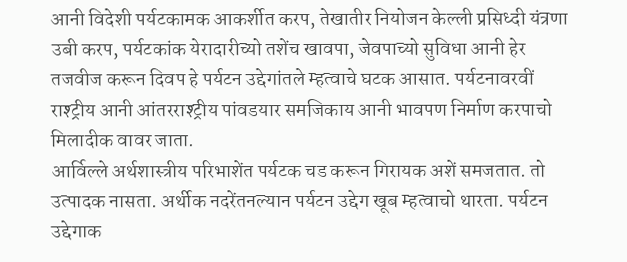आनी विदेशी पर्यटकामक आकर्शीत करप, तेखातीर नियोजन केल्ली प्रसिध्दी यंत्रणा उबी करप, पर्यटकांक येरादारीच्यो तशेंच खावपा, जेवपाच्यो सुविधा आनी हेर तजवीज करून दिवप हे पर्यटन उद्देगांतले म्हत्वाचे घटक आसात. पर्यटनावरवीं राश्ट्रीय आनी आंतरराश्ट्रीय पांवडयार समजिकाय आनी भावपण निर्माण करपाचो मिलादीक वावर जाता.
आर्विल्ले अर्थशास्त्रीय परिभाशेंत पर्यटक चड करून गिरायक अशें समजतात. तो उत्पादक नासता. अर्थीक नदरेंतनल्यान पर्यटन उद्देग खूब म्हत्वाचो थारता. पर्यटन उद्देगाक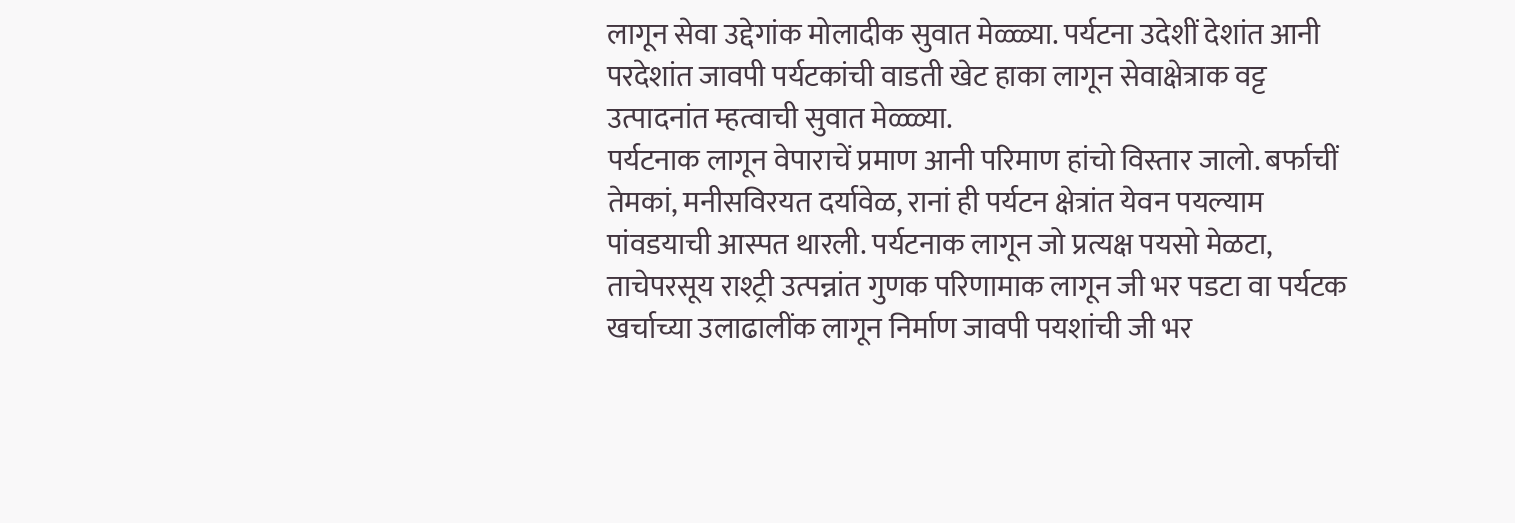लागून सेवा उद्देगांक मोलादीक सुवात मेळ्ळ्या. पर्यटना उदेशीं देशांत आनी परदेशांत जावपी पर्यटकांची वाडती खेट हाका लागून सेवाक्षेत्राक वट्ट उत्पादनांत म्हत्वाची सुवात मेळ्ळ्या.
पर्यटनाक लागून वेपाराचें प्रमाण आनी परिमाण हांचो विस्तार जालो. बर्फाचीं तेमकां, मनीसविरयत दर्यावेळ, रानां ही पर्यटन क्षेत्रांत येवन पयल्याम पांवडयाची आस्पत थारली. पर्यटनाक लागून जो प्रत्यक्ष पयसो मेळटा, ताचेपरसूय राश्ट्री उत्पन्नांत गुणक परिणामाक लागून जी भर पडटा वा पर्यटक खर्चाच्या उलाढालींक लागून निर्माण जावपी पयशांची जी भर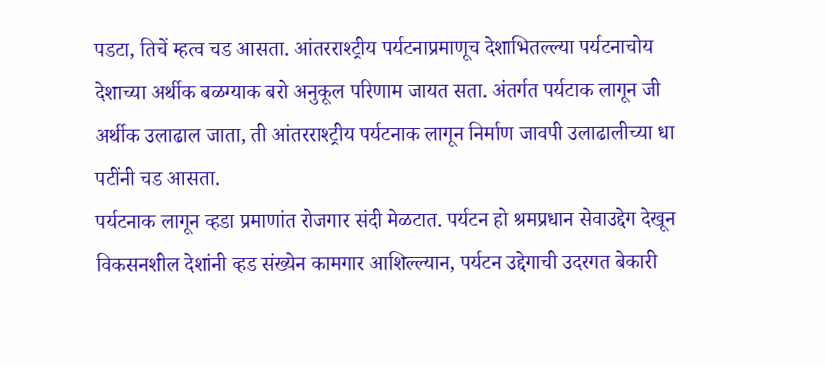पडटा, तिचें म्हत्व चड आसता. आंतरराश्ट्रीय पर्यटनाप्रमाणूच देशाभितल्ल्या पर्यटनाचोय देशाच्या अर्थीक बळग्याक बरो अनुकूल परिणाम जायत सता. अंतर्गत पर्यटाक लागून जी अर्थीक उलाढाल जाता, ती आंतरराश्ट्रीय पर्यटनाक लागून निर्माण जावपी उलाढालीच्या धा पटींनी चड आसता.
पर्यटनाक लागून व्हडा प्रमाणांत रोजगार संदी मेळटात. पर्यटन हो श्रमप्रधान सेवाउद्देग देखून विकसनशील देशांनी व्हड संख्येन कामगार आशिल्ल्यान, पर्यटन उद्देगाची उदरगत बेकारी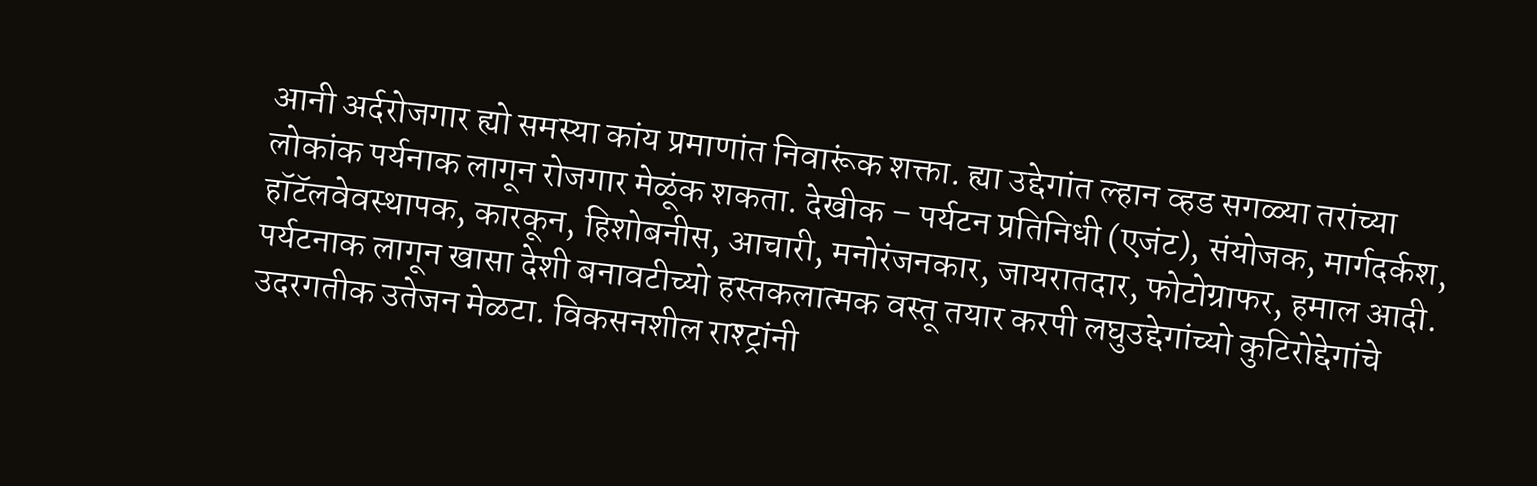आनी अर्दरोजगार ह्यो समस्या कांय प्रमाणांत निवारूंक शक्ता. ह्या उद्देगांत ल्हान व्हड सगळ्या तरांच्या लोकांक पर्यनाक लागून रोजगार मेळूंक शकता. देखीक – पर्यटन प्रतिनिधी (एजंट), संयोजक, मार्गदर्कश, हॉटॅलवेवस्थापक, कारकून, हिशोबनीस, आचारी, मनोरंजनकार, जायरातदार, फोटोग्राफर, हमाल आदी.
पर्यटनाक लागून खासा देशी बनावटीच्यो हस्तकलात्मक वस्तू तयार करपी लघुउद्देगांच्यो कुटिरोद्देगांचे उदरगतीक उतेजन मेळटा. विकसनशील राश्ट्रांनी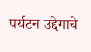पर्यटन उद्देगाचे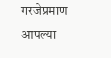गरजेप्रमाण आपल्या